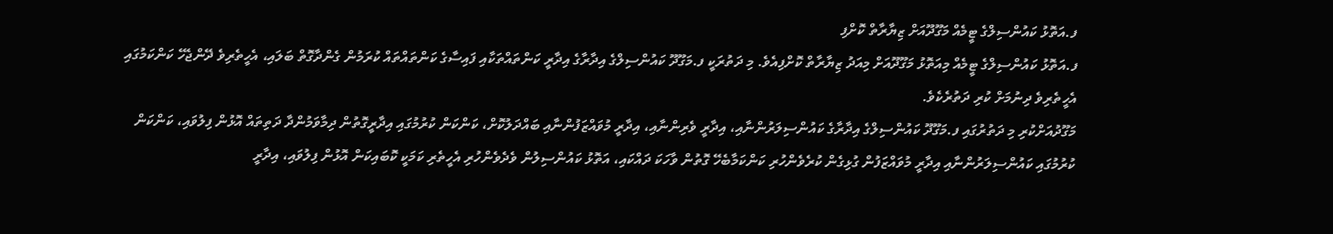ފ.އަތޮޅު ކައުންސިލްގެ ޓީމެއް މަގޫދޫއަށް ޒިޔާރާތް ކޮށްފި
ފ.އަތޮޅު ކައުންސިލްގެ ޓީމެއް މިއަތޮޅު މަގޫދޫއަށް މިއަދު ޒިޔާރާތް ކޮށްފިއެވެ. މި ދަތުރަކީ ފ.މަގޫދޫ ކައުންސިލްގެ އިދާރާގެ އިދާރީ ކަންތައްތަކާއި ފައިސާގެ ކަންތައްތައް ކުރަމުން ގެންދާގޮތް ބަލައި، އެހީތެރިވެ ދޭންޖެހޭ ކަންކަމުގައި އެހީތެރިވެ ދިނުމަށް ކުރި ދަތުރެކެވެ.
މަގޫދުއަށްކުރި މި ދަތުރުގައި ފ.މަގޫދޫ ކައުންސިލްގެ އިދާރާގެ ކައުންސިލަރުންނާއި، އިދާރީ ވެރިންނާއި، އިދާރީ މުވައްޒަފުންނާއި ބައްދަލުކޮށް، ކަންކަން ކުރުމުގައި އިދާރީގޮތުން ދިމާވަމުންދާ ދަތިތައް އޮޅުން ފިލުވައި، ކަންކަން ކުރުމުގައި ކައުންސިލަރުންނާއި އިދާރީ މުވައްޒަފުން ގުޅިގެން ކުރެވެންހުރި ކަންކަމާބެހޭ ގޮތުން ވާހަކަ ދައްކައި، އަތޮޅު ކައުންސިލުން ވެދެވެންހުރި އެހީތެރި ކަމަކީ ކޮބައިކަން އޮޅުން ފިލުވައި، އިދާރީ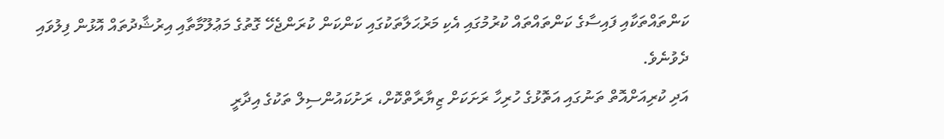ކަންތައްތަކާއި ފައިސާގެ ކަންތައްތައް ކުރުމުގައި އެކި މަރުޙަލާތަކުގައި ކަންކަން ކުރަންޖެހޭ ގޮތުގެ މަޢުލޫމާތާއި އިރުޝާދުތައް އޮޅުން ފިލުވައި ދެވުނެވެ.
އަދި ކުރިއަށްއޮތް ތަނުގައި އަތޮޅުގެ ހުރިހާ ރަށަކަށް ޒިޔާރާތްކޮށް، ރަށުކައުންސިލް ތަކުގެ އިދާރީ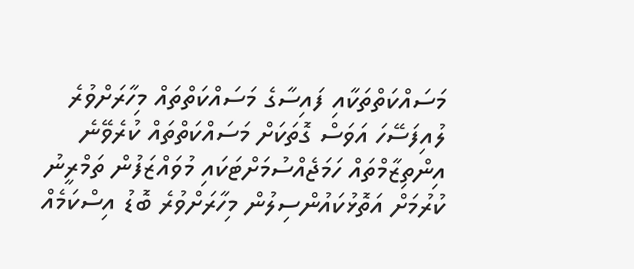މަސައްކަތްތަކާއި ފައިސާގެ މަސައްކަތްތައް މިހާރަށްވުރެ ލުއިފަސޭހަ އަވަސް ގޮތަކަށް މަސައްކަތްތައް ކުރެވޭނެ އިންތިޒާމްތައް ހަމަޖެއްސުމަށްޓަކައި މުވައްޒަފުން ތަމްރީނު ކުރުމަށް އަތޮޅުކައުންސިލުން މިހާރަށްވުރެ ބޮޑު އިސްކަމެއް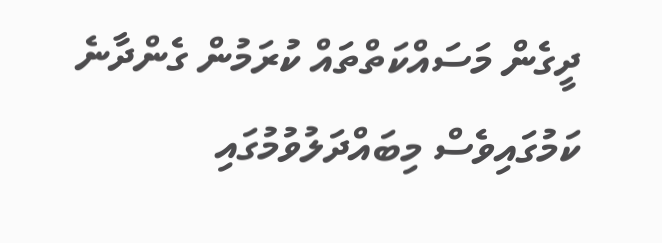ދީގެން މަސައްކަތްތައް ކުރަމުން ގެންދާނެ ކަމުގައިވެސް މިބައްދަލުވުމުގައި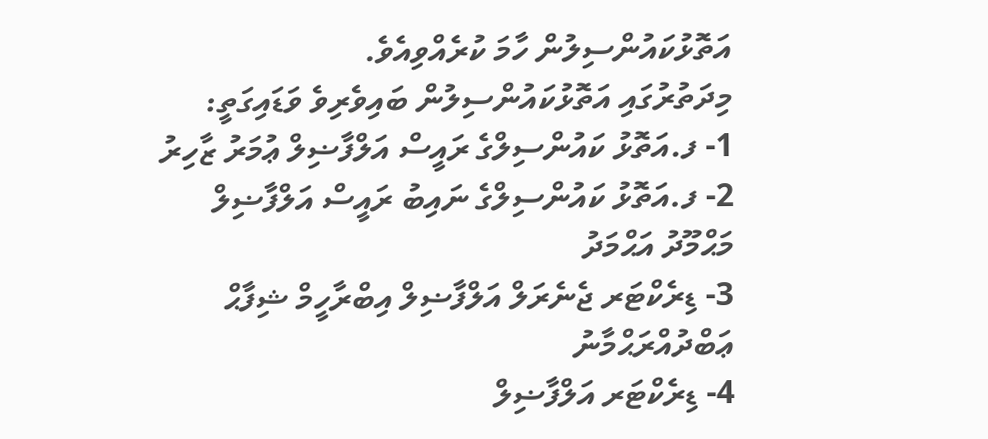އަތޮޅުކައުންސިލުން ހާމަ ކުރެއްވިއެވެ.
މިދަތުރުގައި އަތޮޅުކައުންސިލުން ބައިވެރިވެ ވަޑައިގަތީ:
1- ފ.އަތޮޅު ކައުންސިލްގެ ރައީސް އަލްފާޟިލް ޢުމަރު ޒާހިރު
2- ފ.އަތޮޅު ކައުންސިލްގެ ނައިބު ރައީސް އަލްފާޟިލް މަޙްމޫދު އަޙްމަދު
3- ޑިރެކްޓަރ ޖެނެރަލް އަލްފާޟިލް އިބްރާހީމް ޝިފާޙް ޢަބްދުއްރަޙްމާނު
4- ޑިރެކްޓަރ އަލްފާޟިލް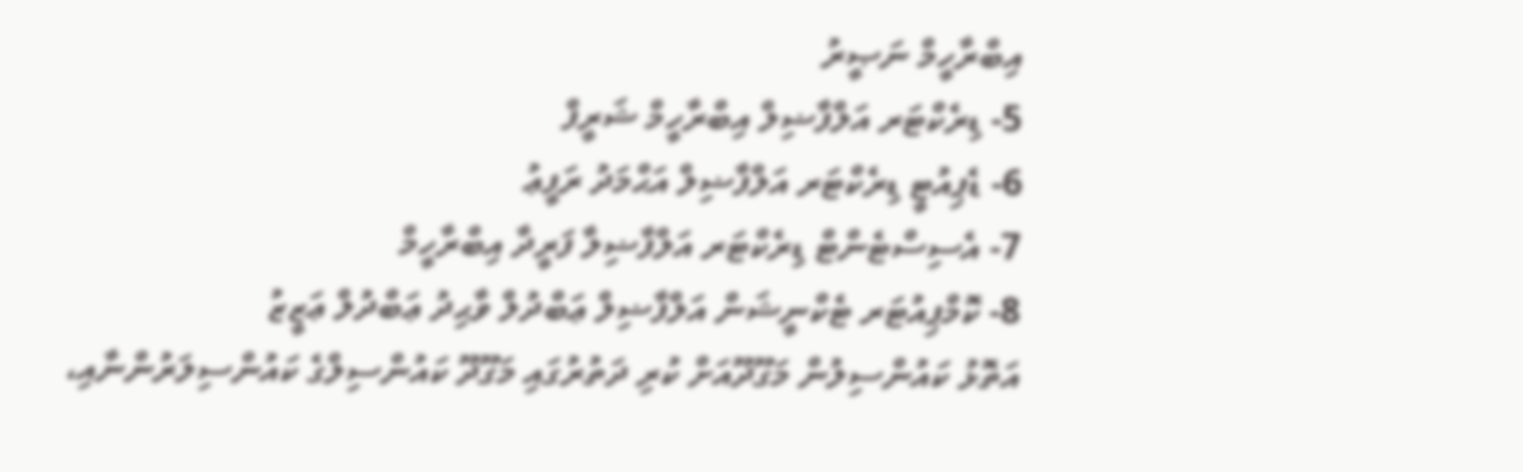އިބްރާހީމް ނަޞީރު
5- ޑިރެކްޓަރ އަލްފާޟިލް އިބްރާހީމް ޝަރީފް
6- ޑެޕިއުޓީ ޑިރެކްޓަރ އަލްފާޟިލް އަޙްމަދު ރަފީޢު
7- އެސިސްޓެންޓް ޑިރެކްޓަރ އަލްފާޟިލާ ފަރީދާ އިބްރާހީމް
8- ކޮމްޕިއުޓަރ ޓެކްނީޝަން އަލްފާޟިލް ޢަބްދުލް ވާޙިދު ޢަބްދުލް ޢަޒީޒު
އަތޮޅު ކައުންސިލުން މަގޫދޫއަށް ކުރި ދަތުރުގައި މަގޫދޫ ކައުންސިލްގެ ކައުންސިލަރުންނާއި،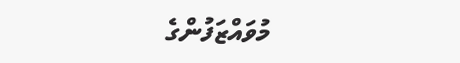މުވައްޒަފުންގެ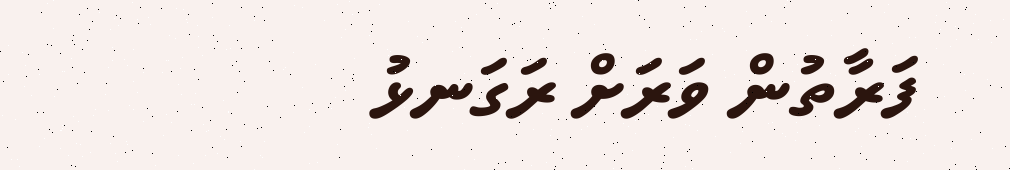ފަރާތުން ވަރަށް ރަގަނޅު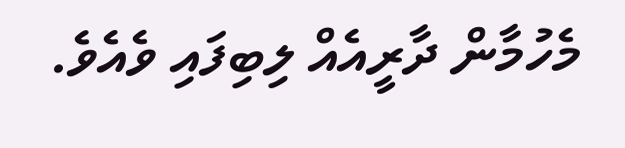މެހުމާން ދާރީއެއް ލިބިފައި ވެއެވެ.